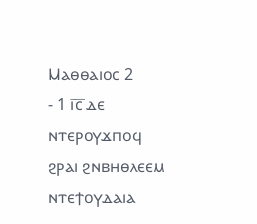Ⲙⲁⲑⲑⲁⲓⲟⲥ 2
- 1 ⲓ̅ⲥ̅ ⲇⲉ ⲛⲧⲉⲣⲟⲩϫⲡⲟϥ ϩⲣⲁⲓ ϩⲛⲃⲏⲑⲗⲉⲉⲙ ⲛⲧⲉϯⲟⲩⲇⲁⲓⲁ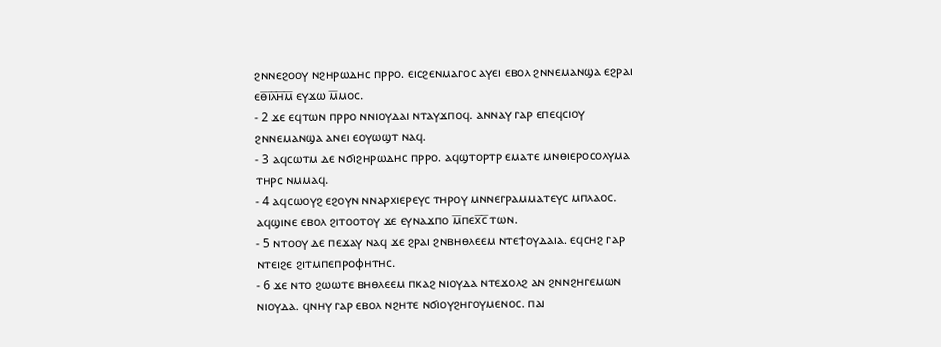ϩⲛⲛⲉϩⲟⲟⲩ ⲛϩⲏⲣⲱⲇⲏⲥ ⲡⲣⲣⲟ. ⲉⲓⲥϩⲉⲛⲙⲁⲅⲟⲥ ⲁⲩⲉⲓ ⲉⲃⲟⲗ ϩⲛⲛⲉⲙⲁⲛϣⲁ ⲉϩⲣⲁⲓ ⲉⲑ̅ⲓ̅ⲗ̅ⲏ̅ⲙ̅ ⲉⲩϫⲱ ⲙ̅ⲙⲟⲥ.
- 2 ϫⲉ ⲉϥⲧⲱⲛ ⲡⲣⲣⲟ ⲛⲛⲓⲟⲩⲇⲁⲓ ⲛⲧⲁⲩϫⲡⲟϥ. ⲁⲛⲛⲁⲩ ⲅⲁⲣ ⲉⲡⲉϥⲥⲓⲟⲩ ϩⲛⲛⲉⲙⲁⲛϣⲁ ⲁⲛⲉⲓ ⲉⲟⲩⲱϣⲧ ⲛⲁϥ.
- 3 ⲁϥⲥⲱⲧⲙ ⲇⲉ ⲛϭⲓϩⲏⲣⲱⲇⲏⲥ ⲡⲣⲣⲟ. ⲁϥϣⲧⲟⲣⲧⲣ ⲉⲙⲁⲧⲉ ⲙⲛⲑⲓⲉⲣⲟⲥⲟⲗⲩⲙⲁ ⲧⲏⲣⲥ ⲛⲙⲙⲁϥ.
- 4 ⲁϥⲥⲱⲟⲩϩ ⲉϩⲟⲩⲛ ⲛⲛⲁⲣⲭⲓⲉⲣⲉⲩⲥ ⲧⲏⲣⲟⲩ ⲙⲛⲛⲉⲅⲣⲁⲙⲙⲁⲧⲉⲩⲥ ⲙⲡⲗⲁⲟⲥ. ⲁϥϣⲓⲛⲉ ⲉⲃⲟⲗ ϩⲓⲧⲟⲟⲧⲟⲩ ϫⲉ ⲉⲩⲛⲁϫⲡⲟ ⲙ̅ⲡⲉⲭ̅ⲥ̅ ⲧⲱⲛ.
- 5 ⲛⲧⲟⲟⲩ ⲇⲉ ⲡⲉϫⲁⲩ ⲛⲁϥ ϫⲉ ϩⲣⲁⲓ ϩⲛⲃⲏⲑⲗⲉⲉⲙ ⲛⲧⲉϯⲟⲩⲇⲁⲓⲁ. ⲉϥⲥⲏϩ ⲅⲁⲣ ⲛⲧⲉⲓϩⲉ ϩⲓⲧⲙⲡⲉⲡⲣⲟⲫⲏⲧⲏⲥ.
- 6 ϫⲉ ⲛⲧⲟ ϩⲱⲱⲧⲉ ⲃⲏⲑⲗⲉⲉⲙ ⲡⲕⲁϩ ⲛⲓⲟⲩⲇⲁ ⲛⲧⲉϫⲟⲗϩ ⲁⲛ ϩⲛⲛϩⲏⲅⲉⲙⲱⲛ ⲛⲓⲟⲩⲇⲁ. ϥⲛⲏⲩ ⲅⲁⲣ ⲉⲃⲟⲗ ⲛϩⲏⲧⲉ ⲛϭⲓⲟⲩϩⲏⲅⲟⲩⲙⲉⲛⲟⲥ. ⲡⲁⲓ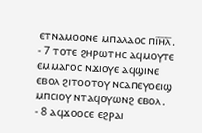ⲉⲧⲛⲁⲙⲟⲟⲛⲉ ⲙⲡⲁⲗⲁⲟⲥ ⲡⲓ̅ⲏ̅ⲗ̅.
- 7 ⲧⲟⲧⲉ ϩⲏⲣⲱⲧⲏⲥ ⲁϥⲙⲟⲩⲧⲉ ⲉⲙⲙⲁⲅⲟⲥ ⲛϫⲓⲟⲩⲉ ⲁϥϣⲓⲛⲉ ⲉⲃⲟⲗ ϩⲓⲧⲟⲟⲧⲟⲩ ⲛⲥⲁⲡⲉⲩⲟⲉⲓϣ ⲙⲡⲥⲓⲟⲩ ⲛⲧⲁϥⲟⲩⲱⲛϩ ⲉⲃⲟⲗ.
- 8 ⲁϥϫⲟⲟⲥⲉ ⲉϩⲣⲁⲓ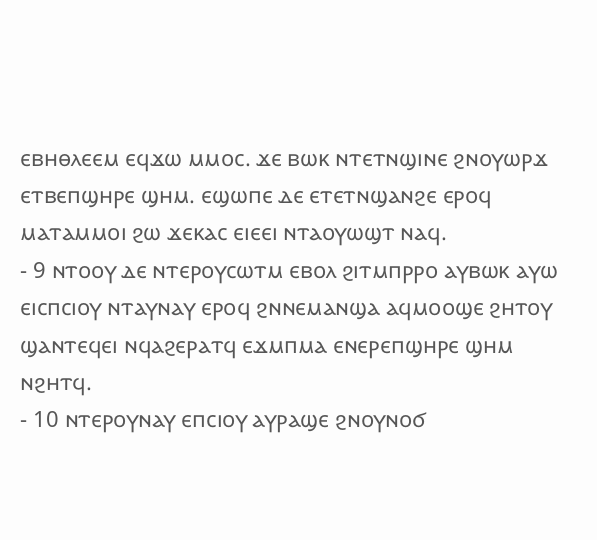ⲉⲃⲏⲑⲗⲉⲉⲙ ⲉϥϫⲱ ⲙⲙⲟⲥ. ϫⲉ ⲃⲱⲕ ⲛⲧⲉⲧⲛϣⲓⲛⲉ ϩⲛⲟⲩⲱⲣϫ ⲉⲧⲃⲉⲡϣⲏⲣⲉ ϣⲏⲙ. ⲉϣⲱⲡⲉ ⲇⲉ ⲉⲧⲉⲧⲛϣⲁⲛϩⲉ ⲉⲣⲟϥ ⲙⲁⲧⲁⲙⲙⲟⲓ ϩⲱ ϫⲉⲕⲁⲥ ⲉⲓⲉⲉⲓ ⲛⲧⲁⲟⲩⲱϣⲧ ⲛⲁϥ.
- 9 ⲛⲧⲟⲟⲩ ⲇⲉ ⲛⲧⲉⲣⲟⲩⲥⲱⲧⲙ ⲉⲃⲟⲗ ϩⲓⲧⲙⲡⲣⲣⲟ ⲁⲩⲃⲱⲕ ⲁⲩⲱ ⲉⲓⲥⲡⲥⲓⲟⲩ ⲛⲧⲁⲩⲛⲁⲩ ⲉⲣⲟϥ ϩⲛⲛⲉⲙⲁⲛϣⲁ ⲁϥⲙⲟⲟϣⲉ ϩⲏⲧⲟⲩ ϣⲁⲛⲧⲉϥⲉⲓ ⲛϥⲁϩⲉⲣⲁⲧϥ ⲉϫⲙⲡⲙⲁ ⲉⲛⲉⲣⲉⲡϣⲏⲣⲉ ϣⲏⲙ ⲛϩⲏⲧϥ.
- 10 ⲛⲧⲉⲣⲟⲩⲛⲁⲩ ⲉⲡⲥⲓⲟⲩ ⲁⲩⲣⲁϣⲉ ϩⲛⲟⲩⲛⲟϭ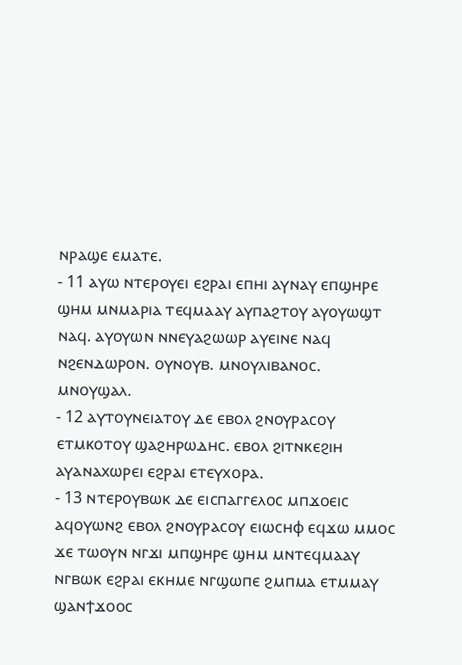ⲛⲣⲁϣⲉ ⲉⲙⲁⲧⲉ.
- 11 ⲁⲩⲱ ⲛⲧⲉⲣⲟⲩⲉⲓ ⲉϩⲣⲁⲓ ⲉⲡⲏⲓ ⲁⲩⲛⲁⲩ ⲉⲡϣⲏⲣⲉ ϣⲏⲙ ⲙⲛⲙⲁⲣⲓⲁ ⲧⲉϥⲙⲁⲁⲩ ⲁⲩⲡⲁϩⲧⲟⲩ ⲁⲩⲟⲩⲱϣⲧ ⲛⲁϥ. ⲁⲩⲟⲩⲱⲛ ⲛⲛⲉⲩⲁϩⲱⲱⲣ ⲁⲩⲉⲓⲛⲉ ⲛⲁϥ ⲛϩⲉⲛⲇⲱⲣⲟⲛ. ⲟⲩⲛⲟⲩⲃ. ⲙⲛⲟⲩⲗⲓⲃⲁⲛⲟⲥ. ⲙⲛⲟⲩϣⲁⲗ.
- 12 ⲁⲩⲧⲟⲩⲛⲉⲓⲁⲧⲟⲩ ⲇⲉ ⲉⲃⲟⲗ ϩⲛⲟⲩⲣⲁⲥⲟⲩ ⲉⲧⲙⲕⲟⲧⲟⲩ ϣⲁϩⲏⲣⲱⲇⲏⲥ. ⲉⲃⲟⲗ ϩⲓⲧⲛⲕⲉϩⲓⲏ ⲁⲩⲁⲛⲁⲭⲱⲣⲉⲓ ⲉϩⲣⲁⲓ ⲉⲧⲉⲩⲭⲟⲣⲁ.
- 13 ⲛⲧⲉⲣⲟⲩⲃⲱⲕ ⲇⲉ ⲉⲓⲥⲡⲁⲅⲅⲉⲗⲟⲥ ⲙⲡϫⲟⲉⲓⲥ ⲁϥⲟⲩⲱⲛϩ ⲉⲃⲟⲗ ϩⲛⲟⲩⲣⲁⲥⲟⲩ ⲉⲓⲱⲥⲏⲫ ⲉϥϫⲱ ⲙⲙⲟⲥ ϫⲉ ⲧⲱⲟⲩⲛ ⲛⲅϫⲓ ⲙⲡϣⲏⲣⲉ ϣⲏⲙ ⲙⲛⲧⲉϥⲙⲁⲁⲩ ⲛⲅⲃⲱⲕ ⲉϩⲣⲁⲓ ⲉⲕⲏⲙⲉ ⲛⲅϣⲱⲡⲉ ϩⲙⲡⲙⲁ ⲉⲧⲙⲙⲁⲩ ϣⲁⲛϯϫⲟⲟⲥ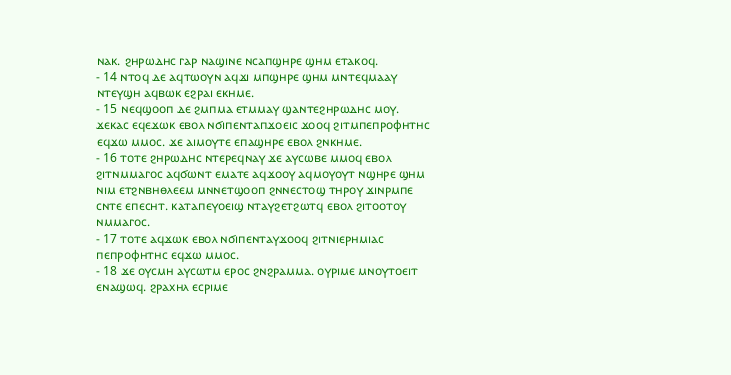ⲛⲁⲕ. ϩⲏⲣⲱⲇⲏⲥ ⲅⲁⲣ ⲛⲁϣⲓⲛⲉ ⲛⲥⲁⲡϣⲏⲣⲉ ϣⲏⲙ ⲉⲧⲁⲕⲟϥ.
- 14 ⲛⲧⲟϥ ⲇⲉ ⲁϥⲧⲱⲟⲩⲛ ⲁϥϫⲓ ⲙⲡϣⲏⲣⲉ ϣⲏⲙ ⲙⲛⲧⲉϥⲙⲁⲁⲩ ⲛⲧⲉⲩϣⲏ ⲁϥⲃⲱⲕ ⲉϩⲣⲁⲓ ⲉⲕⲏⲙⲉ.
- 15 ⲛⲉϥϣⲟⲟⲡ ⲇⲉ ϩⲙⲡⲙⲁ ⲉⲧⲙⲙⲁⲩ ϣⲁⲛⲧⲉϩⲏⲣⲱⲇⲏⲥ ⲙⲟⲩ. ϫⲉⲕⲁⲥ ⲉϥⲉϫⲱⲕ ⲉⲃⲟⲗ ⲛϭⲓⲡⲉⲛⲧⲁⲡϫⲟⲉⲓⲥ ϫⲟⲟϥ ϩⲓⲧⲙⲡⲉⲡⲣⲟⲫⲏⲧⲏⲥ ⲉϥϫⲱ ⲙⲙⲟⲥ. ϫⲉ ⲁⲓⲙⲟⲩⲧⲉ ⲉⲡⲁϣⲏⲣⲉ ⲉⲃⲟⲗ ϩⲛⲕⲏⲙⲉ.
- 16 ⲧⲟⲧⲉ ϩⲏⲣⲱⲇⲏⲥ ⲛⲧⲉⲣⲉϥⲛⲁⲩ ϫⲉ ⲁⲩⲥⲱⲃⲉ ⲙⲙⲟϥ ⲉⲃⲟⲗ ϩⲓⲧⲛⲙⲙⲁⲅⲟⲥ ⲁϥϭⲱⲛⲧ ⲉⲙⲁⲧⲉ ⲁϥϫⲟⲟⲩ ⲁϥⲙⲟⲩⲟⲩⲧ ⲛϣⲏⲣⲉ ϣⲏⲙ ⲛⲓⲙ ⲉⲧϩⲛⲃⲏⲑⲗⲉⲉⲙ ⲙⲛⲛⲉⲧϣⲟⲟⲡ ϩⲛⲛⲉⲥⲧⲟϣ ⲧⲏⲣⲟⲩ ϫⲓⲛⲣⲙⲡⲉ ⲥⲛⲧⲉ ⲉⲡⲉⲥⲏⲧ. ⲕⲁⲧⲁⲡⲉⲩⲟⲉⲓϣ ⲛⲧⲁⲩϩⲉⲧϩⲱⲧϥ ⲉⲃⲟⲗ ϩⲓⲧⲟⲟⲧⲟⲩ ⲛⲙⲙⲁⲅⲟⲥ.
- 17 ⲧⲟⲧⲉ ⲁϥϫⲱⲕ ⲉⲃⲟⲗ ⲛϭⲓⲡⲉⲛⲧⲁⲩϫⲟⲟϥ ϩⲓⲧⲛⲓⲉⲣⲏⲙⲓⲁⲥ ⲡⲉⲡⲣⲟⲫⲏⲧⲏⲥ ⲉϥϫⲱ ⲙⲙⲟⲥ.
- 18 ϫⲉ ⲟⲩⲥⲙⲏ ⲁⲩⲥⲱⲧⲙ ⲉⲣⲟⲥ ϩⲛϩⲣⲁⲙⲙⲁ. ⲟⲩⲣⲓⲙⲉ ⲙⲛⲟⲩⲧⲟⲉⲓⲧ ⲉⲛⲁϣⲱϥ. ϩⲣⲁⲭⲏⲗ ⲉⲥⲣⲓⲙⲉ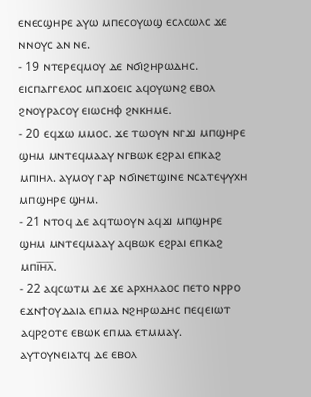ⲉⲛⲉⲥϣⲏⲣⲉ ⲁⲩⲱ ⲙⲡⲉⲥⲟⲩⲱϣ ⲉⲥⲗⲥⲱⲗⲥ ϫⲉ ⲛⲛⲟⲩⲥ ⲁⲛ ⲛⲉ.
- 19 ⲛⲧⲉⲣⲉϥⲙⲟⲩ ⲇⲉ ⲛϭⲓϩⲏⲣⲱⲇⲏⲥ. ⲉⲓⲥⲡⲁⲅⲅⲉⲗⲟⲥ ⲙⲡϫⲟⲉⲓⲥ ⲁϥⲟⲩⲱⲛϩ ⲉⲃⲟⲗ ϩⲛⲟⲩⲣⲁⲥⲟⲩ ⲉⲓⲱⲥⲏⲫ ϩⲛⲕⲏⲙⲉ.
- 20 ⲉϥϫⲱ ⲙⲙⲟⲥ. ϫⲉ ⲧⲱⲟⲩⲛ ⲛⲅϫⲓ ⲙⲡϣⲏⲣⲉ ϣⲏⲙ ⲙⲛⲧⲉϥⲙⲁⲁⲩ ⲛⲅⲃⲱⲕ ⲉϩⲣⲁⲓ ⲉⲡⲕⲁϩ ⲙⲡⲓⲏⲗ. ⲁⲩⲙⲟⲩ ⲅⲁⲣ ⲛϭⲓⲛⲉⲧϣⲓⲛⲉ ⲛⲥⲁⲧⲉⲯⲩⲭⲏ ⲙⲡϣⲏⲣⲉ ϣⲏⲙ.
- 21 ⲛⲧⲟϥ ⲇⲉ ⲁϥⲧⲱⲟⲩⲛ ⲁϥϫⲓ ⲙⲡϣⲏⲣⲉ ϣⲏⲙ ⲙⲛⲧⲉϥⲙⲁⲁⲩ ⲁϥⲃⲱⲕ ⲉϩⲣⲁⲓ ⲉⲡⲕⲁϩ ⲙⲡⲓ̅ⲏ̅ⲗ̅.
- 22 ⲁϥⲥⲱⲧⲙ ⲇⲉ ϫⲉ ⲁⲣⲭⲏⲗⲁⲟⲥ ⲡⲉⲧⲟ ⲛⲣⲣⲟ ⲉϫⲛϯⲟⲩⲇⲁⲓⲁ ⲉⲡⲙⲁ ⲛϩⲏⲣⲱⲇⲏⲥ ⲡⲉϥⲉⲓⲱⲧ ⲁϥⲣϩⲟⲧⲉ ⲉⲃⲱⲕ ⲉⲡⲙⲁ ⲉⲧⲙⲙⲁⲩ. ⲁⲩⲧⲟⲩⲛⲉⲓⲁⲧϥ ⲇⲉ ⲉⲃⲟⲗ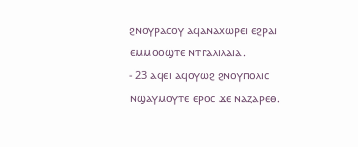ϩⲛⲟⲩⲣⲁⲥⲟⲩ ⲁϥⲁⲛⲁⲭⲱⲣⲉⲓ ⲉϩⲣⲁⲓ ⲉⲙⲙⲟⲟϣⲧⲉ ⲛⲧⲅⲁⲗⲓⲗⲁⲓⲁ.
- 23 ⲁϥⲉⲓ ⲁϥⲟⲩⲱϩ ϩⲛⲟⲩⲡⲟⲗⲓⲥ ⲛϣⲁⲩⲙⲟⲩⲧⲉ ⲉⲣⲟⲥ ϫⲉ ⲛⲁⲍⲁⲣⲉⲑ.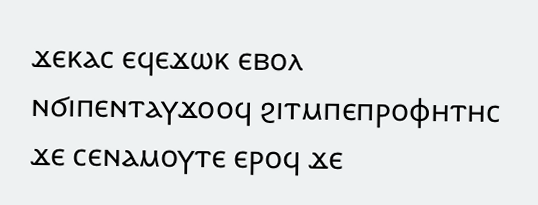ϫⲉⲕⲁⲥ ⲉϥⲉϫⲱⲕ ⲉⲃⲟⲗ ⲛϭⲓⲡⲉⲛⲧⲁⲩϫⲟⲟϥ ϩⲓⲧⲙⲡⲉⲡⲣⲟⲫⲏⲧⲏⲥ ϫⲉ ⲥⲉⲛⲁⲙⲟⲩⲧⲉ ⲉⲣⲟϥ ϫⲉ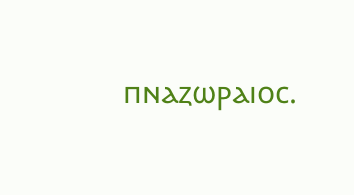ⲡⲛⲁⲍⲱⲣⲁⲓⲟⲥ.